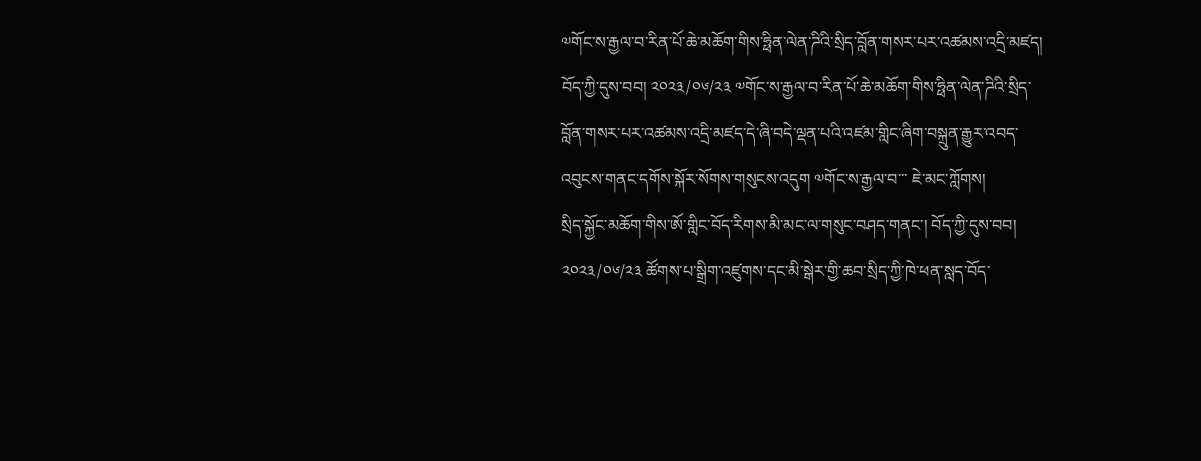༧གོང་ས་རྒྱལ་བ་རིན་པོ་ཆེ་མཆོག་གིས་ཧྥིན་ལེན་ཌིའི་སྲིད་བློན་གསར་པར་འཚམས་འདྲི་མཛད། བོད་ཀྱི་དུས་བབ། ༢༠༢༣/༠༦/༢༣ ༧གོང་ས་རྒྱལ་བ་རིན་པོ་ཆེ་མཆོག་གིས་ཧྥིན་ལེན་ཌིའི་སྲིད་བློན་གསར་པར་འཚམས་འདྲི་མཛད་དེ་ཞི་བདེ་ལྡན་པའི་འཛམ་གླིང་ཞིག་བསྐྲུན་རྒྱུར་འབད་འབུངས་གནང་དགོས་སྐོར་སོགས་གསུངས་འདུག ༧གོང་ས་རྒྱལ་བ་་་ ཇེ་མང་ཀློགས།
སྲིད་སྐྱོང་མཆོག་གིས་ཨོ་གླིང་བོད་རིགས་མི་མང་ལ་གསུང་བཤད་གནང་། བོད་ཀྱི་དུས་བབ། ༢༠༢༣/༠༦/༢༣ ཚོགས་པ་སྒྲིག་འཛུགས་དང་མི་སྒེར་གྱི་ཆབ་སྲིད་ཀྱི་ཁེ་ཕན་སླད་བོད་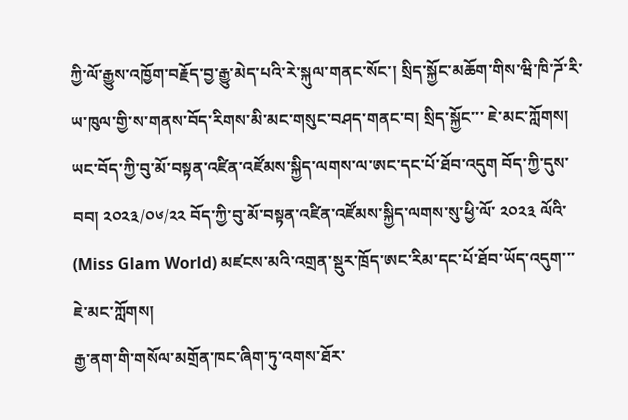ཀྱི་ལོ་རྒྱུས་འཁྱོག་བརྗོད་བྱ་རྒྱུ་མེད་པའི་རེ་སྐུལ་གནང་སོང་། སྲིད་སྐྱོང་མཆོག་གིས་ཝི་ཁི་ཌོ་རི་ཡ་ཁུལ་གྱི་ས་གནས་བོད་རིགས་མི་མང་གསུང་བཤད་གནང་བ། སྲིད་སྐྱོང་་་ ཇེ་མང་ཀློགས།
ཡང་བོད་ཀྱི་བུ་མོ་བསྟན་འཛིན་འཛོམས་སྐྱིད་ལགས་ལ་ཨང་དང་པོ་ཐོབ་འདུག བོད་ཀྱི་དུས་བབ། ༢༠༢༣/༠༦/༢༢ བོད་ཀྱི་བུ་མོ་བསྟན་འཛིན་འཛོམས་སྐྱིད་ལགས་སུ་ཕྱི་ལོ་ ༢༠༢༣ ལོའི་ (Miss Glam World) མཛངས་མའི་འགྲན་སྡུར་ཁྲོད་ཨང་རིམ་དང་པོ་ཐོབ་ཡོད་འདུག་་་ ཇེ་མང་ཀློགས།
རྒྱ་ནག་གི་གསོལ་མགྲོན་ཁང་ཞིག་ཏུ་འགས་ཐོར་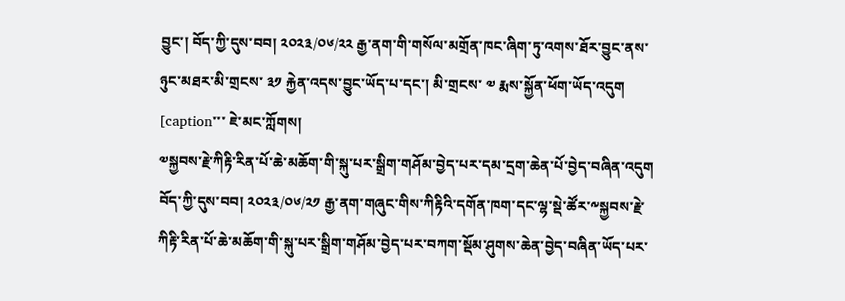བྱུང་། བོད་ཀྱི་དུས་བབ། ༢༠༢༣/༠༦/༢༢ རྒྱ་ནག་གི་གསོལ་མགྲོན་ཁང་ཞིག་ཏུ་འགས་ཐོར་བྱུང་ནས་ཉུང་མཐར་མི་གྲངས་ ༣༡ རྐྱེན་འདས་བྱུང་ཡོད་པ་དང་། མི་གྲངས་ ༧ རྨས་སྐྱོན་ཕོག་ཡོད་འདུག [caption་་་ ཇེ་མང་ཀློགས།
༧སྐྱབས་རྗེ་ཀིརྟི་རིན་པོ་ཆེ་མཆོག་གི་སྐུ་པར་སྒྲིག་གཤོམ་བྱེད་པར་དམ་དྲག་ཆེན་པོ་བྱེད་བཞིན་འདུག བོད་ཀྱི་དུས་བབ། ༢༠༢༣/༠༦/༢༡ རྒྱ་ནག་གཞུང་གིས་ཀིརྟིའི་དགོན་ཁག་དང་ལྷ་སྡེ་ཚོར་༸སྐྱབས་རྗེ་ཀིརྟི་རིན་པོ་ཆེ་མཆོག་གི་སྐུ་པར་སྒྲིག་གཤོམ་བྱེད་པར་བཀག་སྡོམ་ཤུགས་ཆེན་བྱེད་བཞིན་ཡོད་པར་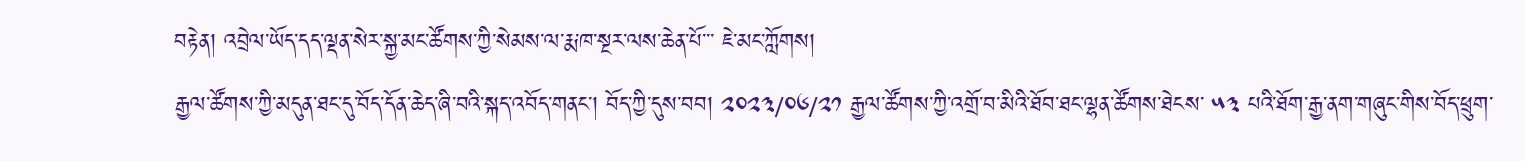བརྟེན། འབྲེལ་ཡོད་དད་ལྡན་སེར་སྐྱ་མང་ཚོགས་ཀྱི་སེམས་ལ་རྨ་ཁ་སྔར་ལས་ཆེན་པོ་་་ ཇེ་མང་ཀློགས།
རྒྱལ་ཚོགས་ཀྱི་མདུན་ཐང་དུ་བོད་དོན་ཆེད་ཞི་བའི་སྐད་འབོད་གནང་། བོད་ཀྱི་དུས་བབ། ༢༠༢༣/༠༦/༢༡ རྒྱལ་ཚོགས་ཀྱི་འགྲོ་བ་མིའི་ཐོབ་ཐང་ལྷན་ཚོགས་ཐེངས་ ༥༣ པའི་ཐོག་རྒྱ་ནག་གཞུང་གིས་བོད་ཕྲུག་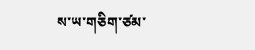ས་ཡ་གཅིག་ཙམ་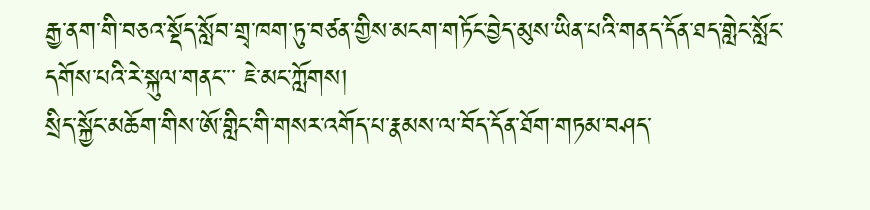རྒྱ་ནག་གི་བཅའ་སྡོད་སློབ་གྲྭ་ཁག་ཏུ་བཙན་གྱིས་མངག་གཏོང་བྱེད་མུས་ཡིན་པའི་གནད་དོན་ཐད་གླེང་སློང་དགོས་པའི་རེ་སྐུལ་གནང་་་ ཇེ་མང་ཀློགས།
སྲིད་སྐྱོང་མཆོག་གིས་ཨོ་གླིང་གི་གསར་འགོད་པ་རྣམས་ལ་བོད་དོན་ཐོག་གཏམ་བཤད་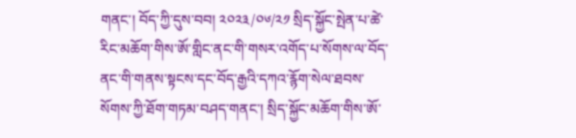གནང་། བོད་ཀྱི་དུས་བབ། ༢༠༢༣/༠༦/༢༡ སྲིད་སྐྱོང་སྤེན་པ་ཚེ་རིང་མཆོག་གིས་ཨོ་གླིང་ནང་གི་གསར་འགོད་པ་སོགས་ལ་བོད་ནང་གི་གནས་སྟངས་དང་བོད་རྒྱའི་དཀའ་རྙོག་སེལ་ཐབས་སོགས་ཀྱི་ཐོག་གཏམ་བཤད་གནང་། སྲིད་སྐྱོང་མཆོག་གིས་ཨོ་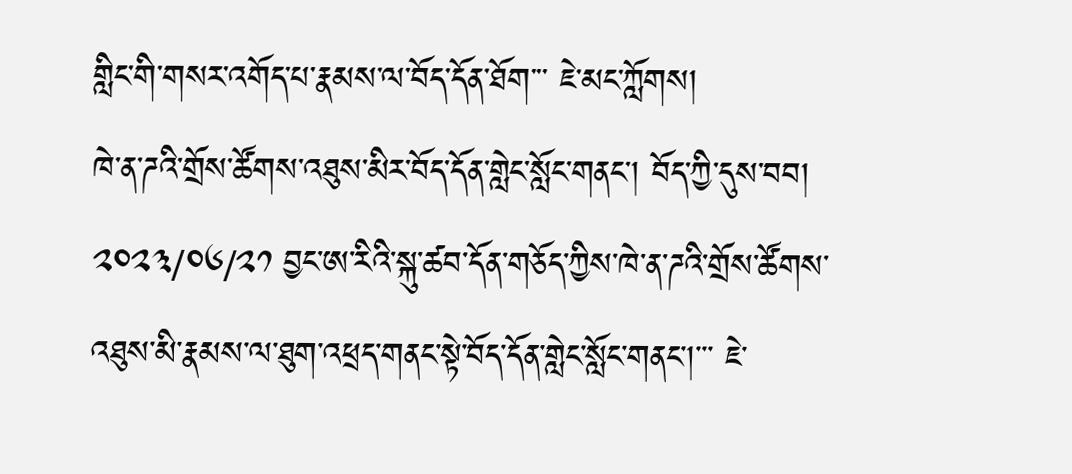གླིང་གི་གསར་འགོད་པ་རྣམས་ལ་བོད་དོན་ཐོག་་་ ཇེ་མང་ཀློགས།
ཁེ་ན་ཌའི་གྲོས་ཚོགས་འཐུས་མིར་བོད་དོན་གླེང་སློང་གནང་། བོད་ཀྱི་དུས་བབ། ༢༠༢༣/༠༦/༢༡ བྱང་ཨ་རིའི་སྐུ་ཚབ་དོན་གཅོད་ཀྱིས་ཁེ་ན་ཌའི་གྲོས་ཚོགས་འཐུས་མི་རྣམས་ལ་ཐུག་འཕྲད་གནང་སྟེ་བོད་དོན་གླེང་སློང་གནང་།་་་ ཇེ་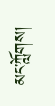མང་ཀློགས།